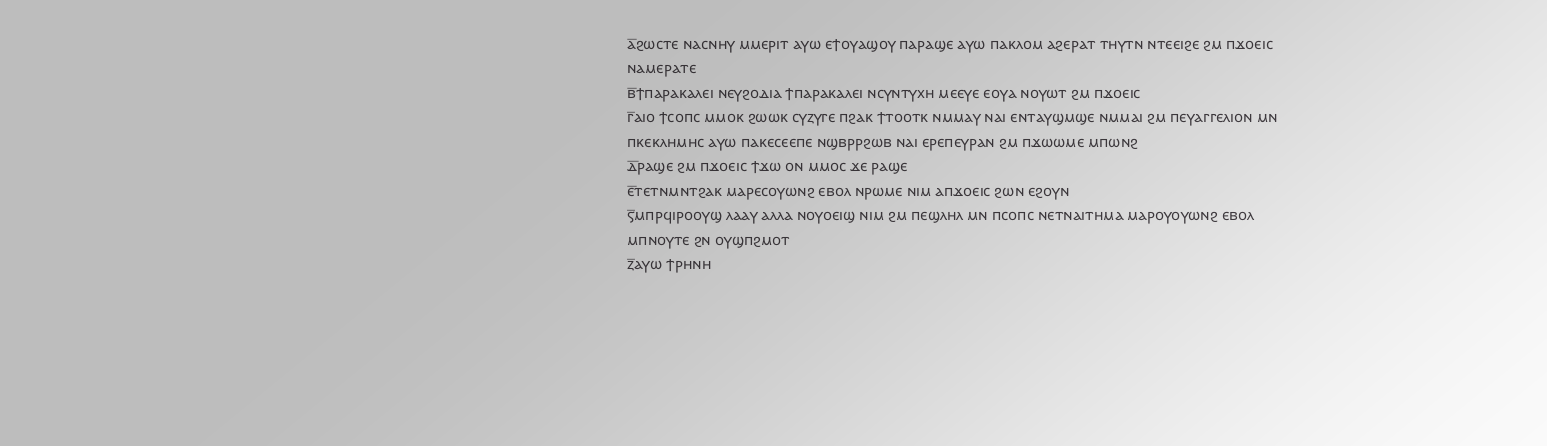ⲁ̅ϩⲱⲥⲧⲉ ⲛⲁⲥⲛⲏⲩ ⲙⲙⲉⲣⲓⲧ ⲁⲩⲱ ⲉϯⲟⲩⲁϣⲟⲩ ⲡⲁⲣⲁϣⲉ ⲁⲩⲱ ⲡⲁⲕⲗⲟⲙ ⲁϩⲉⲣⲁⲧ ⲧⲏⲩⲧⲛ ⲛⲧⲉⲉⲓϩⲉ ϩⲙ ⲡϫⲟⲉⲓⲥ ⲛⲁⲙⲉⲣⲁⲧⲉ
ⲃ̅ϯⲡⲁⲣⲁⲕⲁⲗⲉⲓ ⲛⲉⲩϩⲟⲇⲓⲁ ϯⲡⲁⲣⲁⲕⲁⲗⲉⲓ ⲛⲥⲩⲛⲧⲩⲭⲏ ⲙⲉⲉⲩⲉ ⲉⲟⲩⲁ ⲛⲟⲩⲱⲧ ϩⲙ ⲡϫⲟⲉⲓⲥ
ⲅ̅ⲁⲓⲟ ϯⲥⲟⲡⲥ ⲙⲙⲟⲕ ϩⲱⲱⲕ ⲥⲩⲍⲩⲅⲉ ⲡϩⲁⲕ ϯⲧⲟⲟⲧⲕ ⲛⲙⲙⲁⲩ ⲛⲁⲓ ⲉⲛⲧⲁⲩϣⲙϣⲉ ⲛⲙⲙⲁⲓ ϩⲙ ⲡⲉⲩⲁⲅⲅⲉⲗⲓⲟⲛ ⲙⲛ ⲡⲕⲉⲕⲗⲏⲙⲏⲥ ⲁⲩⲱ ⲡⲁⲕⲉⲥⲉⲉⲡⲉ ⲛϣⲃⲣⲣϩⲱⲃ ⲛⲁⲓ ⲉⲣⲉⲡⲉⲩⲣⲁⲛ ϩⲙ ⲡϫⲱⲱⲙⲉ ⲙⲡⲱⲛϩ
ⲇ̅ⲣⲁϣⲉ ϩⲙ ⲡϫⲟⲉⲓⲥ ϯϫⲱ ⲟⲛ ⲙⲙⲟⲥ ϫⲉ ⲣⲁϣⲉ
ⲉ̅ⲧⲉⲧⲛⲙⲛⲧϩⲁⲕ ⲙⲁⲣⲉⲥⲟⲩⲱⲛϩ ⲉⲃⲟⲗ ⲛⲣⲱⲙⲉ ⲛⲓⲙ ⲁⲡϫⲟⲉⲓⲥ ϩⲱⲛ ⲉϩⲟⲩⲛ
ⲋ̅ⲙⲡⲣϥⲓⲣⲟⲟⲩϣ ⲗⲁⲁⲩ ⲁⲗⲗⲁ ⲛⲟⲩⲟⲉⲓϣ ⲛⲓⲙ ϩⲙ ⲡⲉϣⲗⲏⲗ ⲙⲛ ⲡⲥⲟⲡⲥ ⲛⲉⲧⲛⲁⲓⲧⲏⲙⲁ ⲙⲁⲣⲟⲩⲟⲩⲱⲛϩ ⲉⲃⲟⲗ ⲙⲡⲛⲟⲩⲧⲉ ϩⲛ ⲟⲩϣⲡϩⲙⲟⲧ
ⲍ̅ⲁⲩⲱ ϯⲣⲏⲛⲏ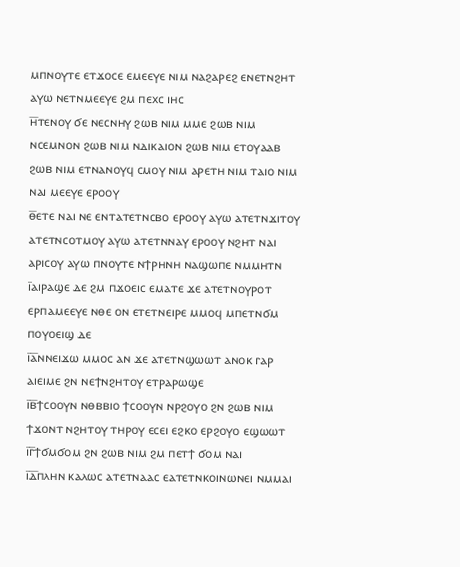ⲙⲡⲛⲟⲩⲧⲉ ⲉⲧϫⲟⲥⲉ ⲉⲙⲉⲉⲩⲉ ⲛⲓⲙ ⲛⲁϩⲁⲣⲉϩ ⲉⲛⲉⲧⲛϩⲏⲧ ⲁⲩⲱ ⲛⲉⲧⲛⲙⲉⲉⲩⲉ ϩⲙ ⲡⲉⲭⲥ ⲓⲏⲥ
ⲏ̅ⲧⲉⲛⲟⲩ ϭⲉ ⲛⲉⲥⲛⲏⲩ ϩⲱⲃ ⲛⲓⲙ ⲙⲙⲉ ϩⲱⲃ ⲛⲓⲙ ⲛⲥⲉⲙⲛⲟⲛ ϩⲱⲃ ⲛⲓⲙ ⲛⲇⲓⲕⲁⲓⲟⲛ ϩⲱⲃ ⲛⲓⲙ ⲉⲧⲟⲩⲁⲁⲃ ϩⲱⲃ ⲛⲓⲙ ⲉⲧⲛⲁⲛⲟⲩϥ ⲥⲙⲟⲩ ⲛⲓⲙ ⲁⲣⲉⲧⲏ ⲛⲓⲙ ⲧⲁⲓⲟ ⲛⲓⲙ ⲛⲁⲓ ⲙⲉⲉⲩⲉ ⲉⲣⲟⲟⲩ
ⲑ̅ⲉⲧⲉ ⲛⲁⲓ ⲛⲉ ⲉⲛⲧⲁⲧⲉⲧⲛⲥⲃⲟ ⲉⲣⲟⲟⲩ ⲁⲩⲱ ⲁⲧⲉⲧⲛϫⲓⲧⲟⲩ ⲁⲧⲉⲧⲛⲥⲟⲧⲙⲟⲩ ⲁⲩⲱ ⲁⲧⲉⲧⲛⲛⲁⲩ ⲉⲣⲟⲟⲩ ⲛϩⲏⲧ ⲛⲁⲓ ⲁⲣⲓⲥⲟⲩ ⲁⲩⲱ ⲡⲛⲟⲩⲧⲉ ⲛϯⲣⲏⲛⲏ ⲛⲁϣⲱⲡⲉ ⲛⲙⲙⲏⲧⲛ
ⲓ̅ⲁⲓⲣⲁϣⲉ ⲇⲉ ϩⲙ ⲡϫⲟⲉⲓⲥ ⲉⲙⲁⲧⲉ ϫⲉ ⲁⲧⲉⲧⲛⲟⲩⲣⲟⲧ ⲉⲣⲡⲁⲙⲉⲉⲩⲉ ⲛⲑⲉ ⲟⲛ ⲉⲧⲉⲧⲛⲉⲓⲣⲉ ⲙⲙⲟϥ ⲙⲡⲉⲧⲛϭⲙ ⲡⲟⲩⲟⲉⲓϣ ⲇⲉ
ⲓ̅ⲁ̅ⲛⲛⲉⲓϫⲱ ⲙⲙⲟⲥ ⲁⲛ ϫⲉ ⲁⲧⲉⲧⲛϣⲱⲱⲧ ⲁⲛⲟⲕ ⲅⲁⲣ ⲁⲓⲉⲓⲙⲉ ϩⲛ ⲛⲉϯⲛϩⲏⲧⲟⲩ ⲉⲧⲣⲁⲣⲱϣⲉ
ⲓ̅ⲃ̅ϯⲥⲟⲟⲩⲛ ⲛⲑⲃⲃⲓⲟ ϯⲥⲟⲟⲩⲛ ⲛⲣϩⲟⲩⲟ ϩⲛ ϩⲱⲃ ⲛⲓⲙ ϯϫⲟⲛⲧ ⲛϩⲏⲧⲟⲩ ⲧⲏⲣⲟⲩ ⲉⲥⲉⲓ ⲉϩⲕⲟ ⲉⲣϩⲟⲩⲟ ⲉϣⲱⲱⲧ
ⲓ̅ⲅ̅ϯϭⲙϭⲟⲙ ϩⲛ ϩⲱⲃ ⲛⲓⲙ ϩⲙ ⲡⲉⲧϯ ϭⲟⲙ ⲛⲁⲓ
ⲓ̅ⲇ̅ⲡⲗⲏⲛ ⲕⲁⲗⲱⲥ ⲁⲧⲉⲧⲛⲁⲁⲥ ⲉⲁⲧⲉⲧⲛⲕⲟⲓⲛⲱⲛⲉⲓ ⲛⲙⲙⲁⲓ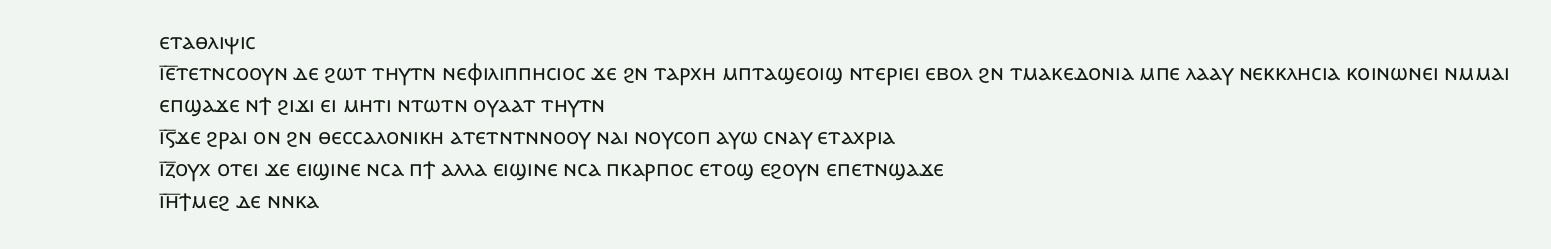ⲉⲧⲁⲑⲗⲓⲯⲓⲥ
ⲓ̅ⲉ̅ⲧⲉⲧⲛⲥⲟⲟⲩⲛ ⲇⲉ ϩⲱⲧ ⲧⲏⲩⲧⲛ ⲛⲉⲫⲓⲗⲓⲡⲡⲏⲥⲓⲟⲥ ϫⲉ ϩⲛ ⲧⲁⲣⲭⲏ ⲙⲡⲧⲁϣⲉⲟⲓϣ ⲛⲧⲉⲣⲓⲉⲓ ⲉⲃⲟⲗ ϩⲛ ⲧⲙⲁⲕⲉⲇⲟⲛⲓⲁ ⲙⲡⲉ ⲗⲁⲁⲩ ⲛⲉⲕⲕⲗⲏⲥⲓⲁ ⲕⲟⲓⲛⲱⲛⲉⲓ ⲛⲙⲙⲁⲓ ⲉⲡϣⲁϫⲉ ⲛϯ ϩⲓϫⲓ ⲉⲓ ⲙⲏⲧⲓ ⲛⲧⲱⲧⲛ ⲟⲩⲁⲁⲧ ⲧⲏⲩⲧⲛ
ⲓ̅ⲋ̅ϫⲉ ϩⲣⲁⲓ ⲟⲛ ϩⲛ ⲑⲉⲥⲥⲁⲗⲟⲛⲓⲕⲏ ⲁⲧⲉⲧⲛⲧⲛⲛⲟⲟⲩ ⲛⲁⲓ ⲛⲟⲩⲥⲟⲡ ⲁⲩⲱ ⲥⲛⲁⲩ ⲉⲧⲁⲭⲣⲓⲁ
ⲓ̅ⲍ̅ⲟⲩⲭ ⲟⲧⲉⲓ ϫⲉ ⲉⲓϣⲓⲛⲉ ⲛⲥⲁ ⲡϯ ⲁⲗⲗⲁ ⲉⲓϣⲓⲛⲉ ⲛⲥⲁ ⲡⲕⲁⲣⲡⲟⲥ ⲉⲧⲟϣ ⲉϩⲟⲩⲛ ⲉⲡⲉⲧⲛϣⲁϫⲉ
ⲓ̅ⲏ̅ϯⲙⲉϩ ⲇⲉ ⲛⲛⲕⲁ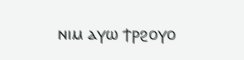ⲛⲓⲙ ⲁⲩⲱ ϯⲣϩⲟⲩⲟ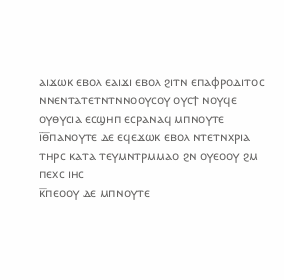ⲁⲓϫⲱⲕ ⲉⲃⲟⲗ ⲉⲁⲓϫⲓ ⲉⲃⲟⲗ ϩⲓⲧⲛ ⲉⲡⲁⲫⲣⲟⲇⲓⲧⲟⲥ ⲛⲛⲉⲛⲧⲁⲧⲉⲧⲛⲧⲛⲛⲟⲟⲩⲥⲟⲩ ⲟⲩⲥϯ ⲛⲟⲩϥⲉ ⲟⲩⲑⲩⲥⲓⲁ ⲉⲥϣⲏⲡ ⲉⲥⲣⲁⲛⲁϥ ⲙⲡⲛⲟⲩⲧⲉ
ⲓ̅ⲑ̅ⲡⲁⲛⲟⲩⲧⲉ ⲇⲉ ⲉϥⲉϫⲱⲕ ⲉⲃⲟⲗ ⲛⲧⲉⲧⲛⲭⲣⲓⲁ ⲧⲏⲣⲥ ⲕⲁⲧⲁ ⲧⲉⲩⲙⲛⲧⲣⲙⲙⲁⲟ ϩⲛ ⲟⲩⲉⲟⲟⲩ ϩⲙ ⲡⲉⲭⲥ ⲓⲏⲥ
ⲕ̅ⲡⲉⲟⲟⲩ ⲇⲉ ⲙⲡⲛⲟⲩⲧⲉ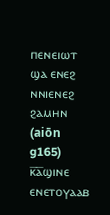ⲡⲉⲛⲉⲓⲱⲧ ϣⲁ ⲉⲛⲉϩ ⲛⲛⲓⲉⲛⲉϩ ϩⲁⲙⲏⲛ (aiōn g165)
ⲕ̅ⲁ̅ϣⲓⲛⲉ ⲉⲛⲉⲧⲟⲩⲁⲁⲃ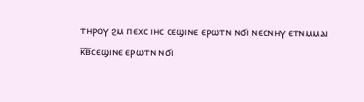ⲧⲏⲣⲟⲩ ϩⲙ ⲡⲉⲭⲥ ⲓⲏⲥ ⲥⲉϣⲓⲛⲉ ⲉⲣⲱⲧⲛ ⲛϭⲓ ⲛⲉⲥⲛⲏⲩ ⲉⲧⲛⲙⲙⲁⲓ
ⲕ̅ⲃ̅ⲥⲉϣⲓⲛⲉ ⲉⲣⲱⲧⲛ ⲛϭⲓ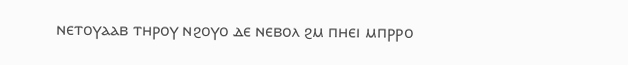ⲛⲉⲧⲟⲩⲁⲁⲃ ⲧⲏⲣⲟⲩ ⲛϩⲟⲩⲟ ⲇⲉ ⲛⲉⲃⲟⲗ ϩⲙ ⲡⲏⲉⲓ ⲙⲡⲣⲣⲟ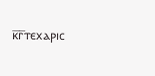ⲕ̅ⲅ̅ⲧⲉⲭⲁⲣⲓⲥ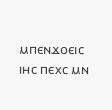ⲙⲡⲉⲛϫⲟⲉⲓⲥ ⲓⲏⲥ ⲡⲉⲭⲥ ⲙⲛ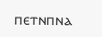ⲡⲉⲧⲛⲡⲛⲁ